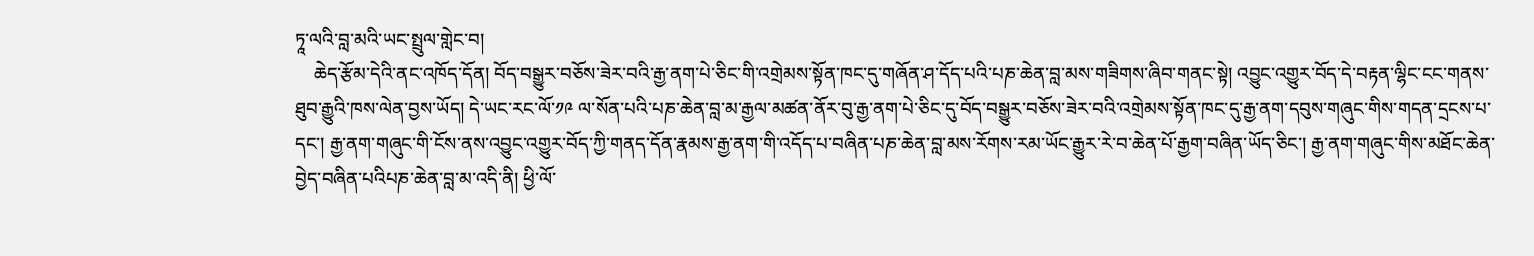ཏཱ་ལའི་བླ་མའི་ཡང་སྤྲུལ་གླེང་བ།
    ཆེད་རྩོམ་དེའི་ནང་འཁོད་དོན། བོད་བསྒྱུར་བཅོས་ཟེར་བའི་རྒྱ་ནག་པེ་ཅིང་གི་འགྲེམས་སྟོན་ཁང་དུ་གཞོན་ཤ་དོད་པའི་པཎ་ཆེན་བླ་མས་གཟིགས་ཞིབ་གནང་སྟེ། འབྱུང་འགྱུར་བོད་དེ་བརྟན་ལྷིང་ངང་གནས་ཐུབ་རྒྱུའི་ཁས་ལེན་བྱས་ཡོད། དེ་ཡང་རང་ལོ་༡༩ ལ་སོན་པའི་པཎ་ཆེན་བླ་མ་རྒྱལ་མཚན་ནོར་བུ་རྒྱ་ནག་པེ་ཅིང་དུ་བོད་བསྒྱུར་བཅོས་ཟེར་བའི་འགྲེམས་སྟོན་ཁང་དུ་རྒྱ་ནག་དབུས་གཞུང་གིས་གདན་དྲངས་པ་དང་། རྒྱ་ནག་གཞུང་གི་ངོས་ནས་འབྱུང་འགྱུར་བོད་ཀྱི་གནད་དོན་རྣམས་རྒྱ་ནག་གི་འདོད་པ་བཞིན་པཎ་ཆེན་བླ་མས་རོགས་རམ་ཡོང་རྒྱུར་རེ་བ་ཆེན་པོ་རྒྱག་བཞིན་ཡོད་ཅིང་། རྒྱ་ནག་གཞུང་གིས་མཐོང་ཆེན་བྱེད་བཞིན་པའིཔཎ་ཆེན་བླ་མ་འདི་ནི། ཕྱི་ལོ་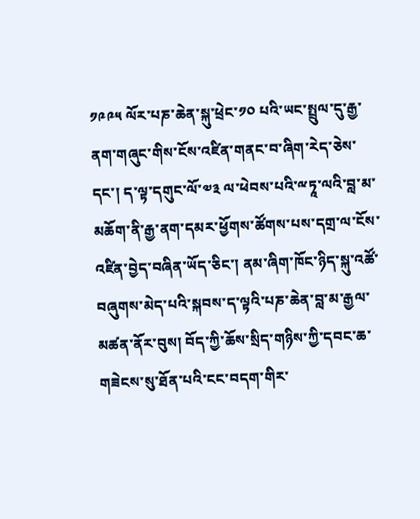༡༩༩༥ ལོར་པཎ་ཆེན་སྐུ་ཕྲེང་༡༠ པའི་ཡང་སྤྲུལ་དུ་རྒྱ་ནག་གཞུང་གིས་ངོས་འཛིན་གནང་བ་ཞིག་རེད་ཅེས་དང་། ད་ལྟ་དགུང་ལོ་༧༣ ལ་ཕེབས་པའི་ྋཏཱ་ལའི་བླ་མ་མཆོག་ནི་རྒྱ་ནག་དམར་ཕྱོགས་ཚོགས་པས་དགྲ་ལ་ངོས་འཛིན་བྱེད་བཞིན་ཡོད་ཅིང་། ནམ་ཞིག་ཁོང་ཉིད་སྐུ་འཚོ་བཞུགས་མེད་པའི་སྐབས་ད་ལྟའི་པཎ་ཆེན་བླ་མ་རྒྱལ་མཚན་ནོར་བུས། བོད་ཀྱི་ཆོས་སྲིད་གཉིས་ཀྱི་དབང་ཆ་གཟེངས་སུ་ཐོན་པའི་ངང་བདག་གིར་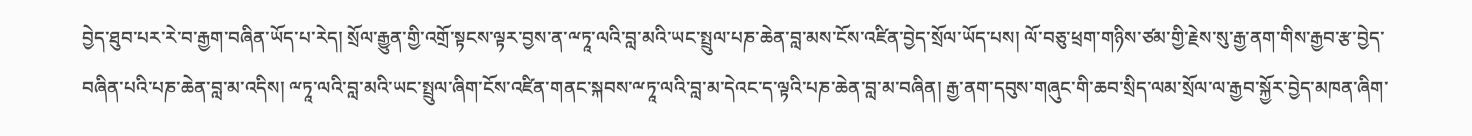བྱེད་ཐུབ་པར་རེ་བ་རྒྱག་བཞིན་ཡོད་པ་རེད། སྲོལ་རྒྱུན་གྱི་འགྲོ་སྟངས་ལྟར་བྱས་ན་ྋཏཱ་ལའི་བླ་མའི་ཡང་སྤྲུལ་པཎ་ཆེན་བླ་མས་ངོས་འཛིན་བྱེད་སྲོལ་ཡོད་པས། ལོ་བཅུ་ཕྲག་གཉིས་ཙམ་གྱི་རྗེས་སུ་རྒྱ་ནག་གིས་རྒྱབ་རྩ་བྱེད་བཞིན་པའི་པཎ་ཆེན་བླ་མ་འདིས། ྋཏཱ་ལའི་བླ་མའི་ཡང་སྤྲུལ་ཞིག་ངོས་འཛིན་གནང་སྐབས་ྋཏཱ་ལའི་བླ་མ་དེའང་ད་ལྟའི་པཎ་ཆེན་བླ་མ་བཞིན། རྒྱ་ནག་དབུས་གཞུང་གི་ཆབ་སྲིད་ལམ་སྲོལ་ལ་རྒྱབ་སྐྱོར་བྱེད་མཁན་ཞིག་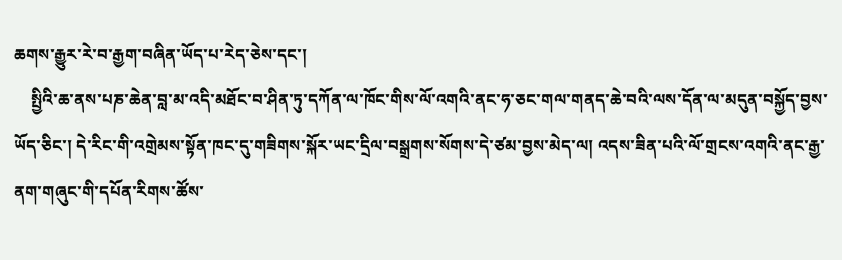ཆགས་རྒྱུར་རེ་བ་རྒྱག་བཞིན་ཡོད་པ་རེད་ཅེས་དང་།
    སྤྱིའི་ཆ་ནས་པཎ་ཆེན་བླ་མ་འདི་མཐོང་བ་ཤིན་ཏུ་དཀོན་ལ་ཁོང་གིས་ལོ་འགའི་ནང་ཧ་ཅང་གལ་གནད་ཆེ་བའི་ལས་དོན་ལ་མདུན་བསྐྱོད་བྱས་ཡོད་ཅིང་། དེ་རིང་གི་འགྲེམས་སྟོན་ཁང་དུ་གཟིགས་སྐོར་ཡང་དྲིལ་བསྒྲགས་སོགས་དེ་ཙམ་བྱས་མེད་ལ། འདས་ཟིན་པའི་ལོ་གྲངས་འགའི་ནང་རྒྱ་ནག་གཞུང་གི་དཔོན་རིགས་ཚོས་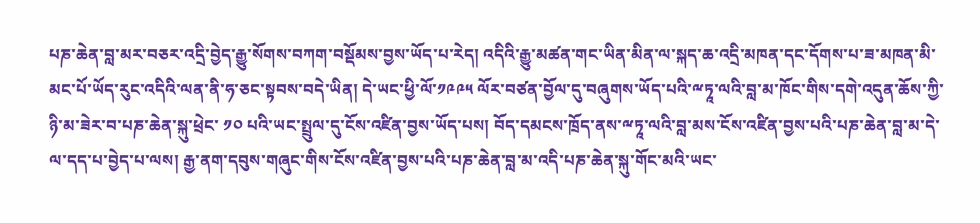པཎ་ཆེན་བླ་མར་བཅར་འདྲི་བྱེད་རྒྱུ་སོགས་བཀག་བསྡོམས་བྱས་ཡོད་པ་རེད། འདིའི་རྒྱུ་མཚན་གང་ཡིན་མིན་ལ་སྐད་ཆ་འདྲི་མཁན་དང་དོགས་པ་ཟ་མཁན་མི་མང་པོ་ཡོད་རུང་འདིའི་ལན་ནི་ཧ་ཅང་སྟབས་བདེ་ཡིན། དེ་ཡང་ཕྱི་ལོ་༡༩༩༥ ལོར་བཙན་བྱོལ་དུ་བཞུགས་ཡོད་པའི་ྋཏཱ་ལའི་བླ་མ་ཁོང་གིས་དགེ་འདུན་ཆོས་ཀྱི་ཉི་མ་ཟེར་བ་པཎ་ཆེན་སྐུ་ཕྲེང་ ༡༠ པའི་ཡང་སྤྲུལ་དུ་ངོས་འཛིན་བྱས་ཡོད་པས། བོད་དམངས་ཁྲོད་ནས་ྋཏཱ་ལའི་བླ་མས་ངོས་འཛིན་བྱས་པའི་པཎ་ཆེན་བླ་མ་དེ་ལ་དད་པ་བྱེད་པ་ལས། རྒྱ་ནག་དབུས་གཞུང་གིས་ངོས་འཛིན་བྱས་པའི་པཎ་ཆེན་བླ་མ་འདི་པཎ་ཆེན་སྐུ་གོང་མའི་ཡང་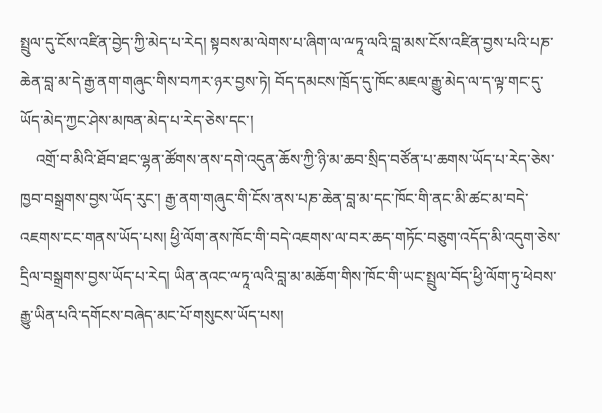སྤྲུལ་དུ་ངོས་འཛིན་བྱེད་ཀྱི་མེད་པ་རེད། སྟབས་མ་ལེགས་པ་ཞིག་ལ་ྋཏཱ་ལའི་བླ་མས་ངོས་འཛིན་བྱས་པའི་པཎ་ཆེན་བླ་མ་དེ་རྒྱ་ནག་གཞུང་གིས་བཀར་ཉར་བྱས་ཏེ། བོད་དམངས་ཁྲོད་དུ་ཁོང་མཇལ་རྒྱུ་མེད་ལ་ད་ལྟ་གང་དུ་ཡོད་མེད་ཀྱང་ཤེས་མཁན་མེད་པ་རེད་ཅེས་དང་།
    འགྲོ་བ་མིའི་ཐོབ་ཐང་ལྷན་ཚོགས་ནས་དགེ་འདུན་ཆོས་ཀྱི་ཉི་མ་ཆབ་སྲིད་བཙོན་པ་ཆགས་ཡོད་པ་རེད་ཅེས་ཁྱབ་བསྒྲགས་བྱས་ཡོད་རུང་། རྒྱ་ནག་གཞུང་གི་ངོས་ནས་པཎ་ཆེན་བླ་མ་དང་ཁོང་གི་ནང་མི་ཚང་མ་བདེ་འཇགས་ངང་གནས་ཡོད་པས། ཕྱི་ལོག་ནས་ཁོང་གི་བདེ་འཇགས་ལ་བར་ཆད་གཏོང་བཅུག་འདོད་མི་འདུག་ཅེས་དྲིལ་བསྒྲགས་བྱས་ཡོད་པ་རེད། ཡིན་ནའང་ྋཏཱ་ལའི་བླ་མ་མཆོག་གིས་ཁོང་གི་ཡང་སྤྲུལ་བོད་ཕྱི་ལོག་ཏུ་ཕེབས་རྒྱུ་ཡིན་པའི་དགོངས་བཞེད་མང་པོ་གསུངས་ཡོད་པས།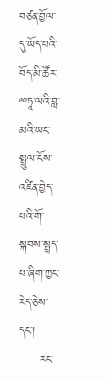བཙན་བྱོལ་དུ་ཡོད་པའི་བོད་མི་ཚོར་ྋཏཱ་ལའི་བླ་མའི་ཡང་སྤྲུལ་ངོས་འཛིན་བྱེད་པའི་གོ་སྐབས་སྤྲད་པ་ཞིག་ཀྱང་རེད་ཅེས་དང་།
     རང་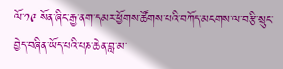ལོ་༡༩ སོན་ཞིང་རྒྱ་ནག་དམར་ཕྱོགས་ཚོགས་པའི་བཀོད་མངགས་ལ་བརྩི་སྲུང་བྱེད་བཞིན་ཡོད་པའི་པཎ་ཆེན་བླ་མ་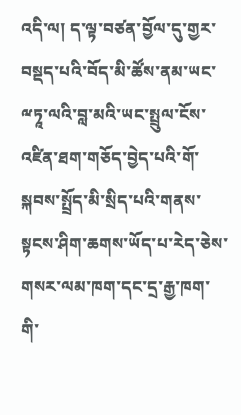འདི་ལ། ད་ལྟ་བཙན་བྱོལ་དུ་གྱར་བསྡད་པའི་བོད་མི་ཚོས་ནམ་ཡང་ྋཏཱ་ལའི་བླ་མའི་ཡང་སྤྲུལ་ངོས་འཛིན་ཐག་གཅོད་བྱེད་པའི་གོ་སྐབས་སྤྲོད་མི་སྲིད་པའི་གནས་སྟངས་ཤིག་ཆགས་ཡོད་པ་རེད་ཅེས་གསར་ལམ་ཁག་དང་དྲ་རྒྱ་ཁག་གི་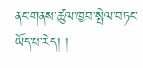ནང་གནས་ཚུལ་ཁྱབ་སྤེལ་བཏང་ཡོད་པ་རེད། །